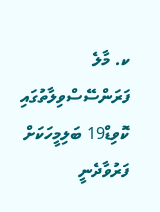ކ. މާލެ
ފަރަންސޭސްވިލާތުގައި ކޮވިޑް19 ބަލިމީހަކަށް ފަރުވާދެނީ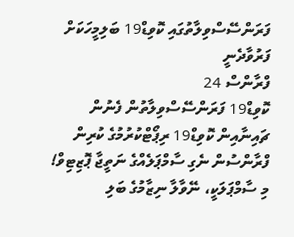ފަރަންސޭސްވިލާތުގައި ކޮވިޑް19 ބަލިމީހަކަށް ފަރުވާދެނީ
ފްރާންސް 24
ކޮވިޑް19 ފަރަންސޭސްވިލާތުން ފެނުން
ޗައިނާއިން ކޮވިޑް19 ރިޕޯޓްކުރުމުގެ ކުރިން ފްރާންސުން ނެގި ސާމްޕަލެއްގެ ނަތީޖާ ޕޮޒިޓިވް!
މި ސާމްޕަލަކީ، ނޭވާލާ ނިޒާމުގެ ބަލި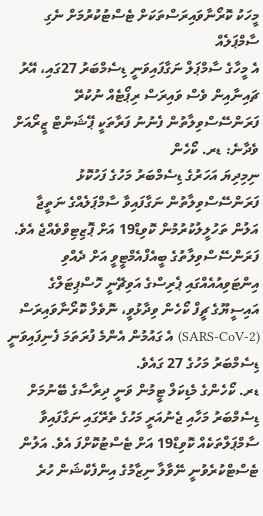މީހަކު ކޮރޯނާވައިރަސްތަކަށް ޓެސްޓުކުރުމަށް ނެގި ސާމްޕަލެއް
އެ މީހާގެ ސާމްޕަލް ނަގާފައިވަނީ ޑިސެމްބަރު 27ގައި، އޭރު ޗައިނާއިން ވެސް ވައިރަސް ރިޕޯޓެއް ނުކުރޭ
ފަރަންސޭސްވިލާތުން ފެނުނު ފަރާތަކީ ޕޭޝަންޓް ޒީރޯއަށް ވެދާނެ: ޑރ. ކޯހެން
ނިމިދިޔަ އަހަރުގެ ޑިސެމްބަރު މަހުގެ ފަހުކޮޅު ފަރަންސޭސްވިލާތުން ނަގާފައިވާ ސާމްޕަލެއްގެ ނަތީޖާ އަލުން ތަހުލީލުކުރުމުން ކޮވިޑް19 އަށް ޕޮޒިޓިވްވެއްޖެ އެވެ.
ފަރަންސޭސްވިލާތުގެ ބީއެފްއެމްޓީވީ އަށް ދެއްވި އިންޓަވިއުއެއްގައި ޕެރިސްގެ އަވިޗޭނީ ހޮސްޕިޓަލްގެ އައިސީޔޫގެ ޗީފް ކޯހެން ވިދާޅުވީ، ނޮވެލް ކޮރޯނާވައިރަސް (SARS-CoV-2) އެ ގައުމުން އެންމެ ފުރަތަމަ ފެނިފައިވަނީ ޑިސެމްބަރު މަހުގެ 27 ގައެވެ.
ޑރ. ކޯހެންގެ މެޑިކަލް ޓީމުން ވަނީ ދިރާސާގެ ބޭނުމަށް ޑިސެމްބަރު މަހާއި ޖެނުއަރީ މަހުގެ ތެރޭގައި ނަގާފައިވާ ސާމްޕަލްތަކެއް ކޮވިޑް19 އަށް ޓެސްޓުކޮށްފަ އެވެ. އަލުން ޓެސްޓްކުރެވުނީ ނޭވާލާ ނިޒާމުގެ އިންފެކްޝަން ހުރެ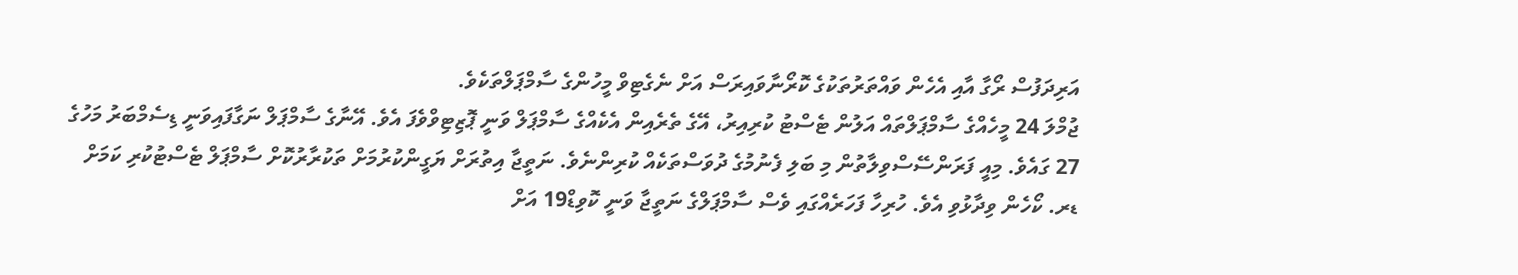އަރިދަފުސް ރޯގާ އާއި އެހެން ވައްތަރުތަކުގެ ކޮރޯނާވައިރަސް އަށް ނެގެޓިވް މީހުންގެ ސާމްޕަލްތަކެވެ.
ޖުމްލަ 24 މީހެއްގެ ސާމްޕަލްތައް އަލުން ޓެސްޓު ކުރިއިރު، އޭގެ ތެރެއިން އެކެއްގެ ސާމްޕަލް ވަނީ ޕޮޒިޓިވްވެފަ އެވެ. އޭނާގެ ސާމްޕަލް ނަގާފައިވަނީ ޑިސެމްބަރު މަހުގެ 27 ގައެވެ. މިއީ ފަރަންސޭސްވިލާތުން މި ބަލި ފެނުމުގެ ދުވަސްތަކެއް ކުރިންނެވެ. ނަތީޖާ އިތުރަށް ޔަގީންކުރުމަށް ތަކުރާރުކޮށް ސާމްޕަލް ޓެސްޓުކުރި ކަމަށް ޑރ. ކޯހެން ވިދާޅުވި އެވެ. ހުރިހާ ފަހަރެއްގައި ވެސް ސާމްޕަލްގެ ނަތީޖާ ވަނީ ކޮވިޑް19 އަށް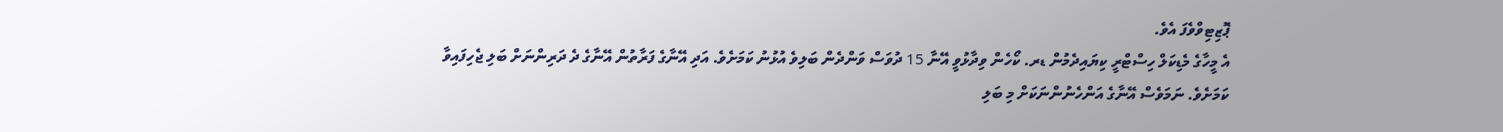ޕޮޒިޓިވްވެފަ އެވެ.
އެ މީހާގެ މެޑިކަލް ހިސްޓްރީ ކިޔައިދެމުން ޑރ. ކޯހެން ވިދާޅުވީ އޭނާ 15 ދުވަސް ވަންދެން ބަލިވެ އުޅުނު ކަމަށެވެ. އަދި އޭނާގެ ފަރާތުން އޭނާގެ ދެ ދަރިންނަށް ބަލި ޖެހިފައިވާ ކަމަށެވެ. ނަމަވެސް އޭނާގެ އަންހެނުންނަކަށް މި ބަލި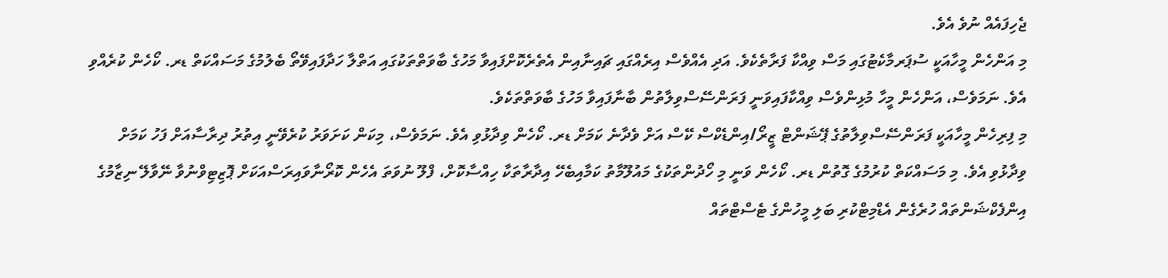ޖެހިފައެއް ނުވެ އެވެ.
މި އަންހެން މީހާއަކީ ސުޕަރމާކެޓުގައި މަސް ވިއްކާ ފަރާތެކެވެ. އަދި އެއްވެސް އިރެއްގައި ޗައިނާއިން އެތެރެކޮށްފައިވާ މަހުގެ ބާވަތްތަކުގައި އަތްލާ ހަދާފައިވޭތޯ ބެލުމުގެ މަސައްކަތް ޑރ. ކޯހެން ކުރެއްވި އެވެ. ނަމަވެސް، އަންހެން މީހާ މުޅިންވެސް ވިއްކާފައިވަނީ ފަރަންސޭސްވިލާތުން ބާނާފައިވާ މަހުގެ ބާވަތްތަކެވެ.
މި ފިރިހެން މީހާއަކީ ފަރަންސޭސްވިލާތުގެ ޕޭޝަންޓް ޒީރޯ/އިންޑެކްސް ކޭސް އަށް ވެދާނެ ކަމަށް ޑރ. ކޯހެން ވިދާޅުވި އެވެ. ނަމަވެސް، މިކަން ކަށަވަރު ކުރެވޭނީ އިތުރު ދިރާސާއަށް ފަހު ކަމަށް ވިދާޅުވި އެވެ. މި މަސައްކަތް ކުރުމުގެ ގޮތުން ޑރ. ކޯހެން ވަނީ މި ހޯދުންތަކުގެ މައުލޫމާތު ކަމާއިބެހޭ އިދާރާތަކާ ހިއްސާކޮށް، ފްލޫ ނުވަތަ އެހެން ކޮރޯނާވައިރަސްއަކަށް ޕޮޒިޓިވްނުވާ ނޭވާލޭ ނިޒާމުގެ އިންފެކްޝަންތައް ހުރެގެން އެޑްމިޓްކުރި ބަލި މީހުންގެ ޓެސްޓްތައް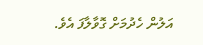އަލުން ހެދުމަށް ގޮވާލާފަ އެވެ.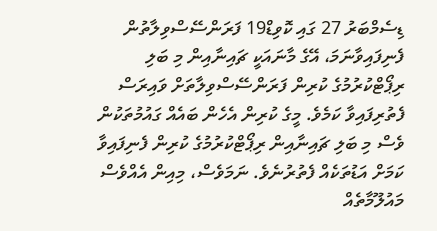ޑިސެމްބަރު 27 ގައި ކޮވިޑް19 ފަރަންސޭސްވިލާތުން ފެނިފައިވާނަމަ، އޭގެ މާނައަކީ ޗައިނާއިން މި ބަލި ރިޕޯޓްކުރުމުގެ ކުރިން ފަރަންސޭސްވިލާތަށް ވައިރަސް ފެތުރިފައިވާ ކަމެވެ. މީގެ ކުރިން އެހެން ބައެއް ގައުމުތަކުން ވެސް މި ބަލި ޗައިނާއިން ރިޕޯޓްކުރުމުގެ ކުރިން ފެނިފައިވާ ކަމަށް އަޑުތަކެއް ފެތުރުނެވެ. ނަމަވެސް، މިއިން އެއްވެސް މައުލޫމާތެއް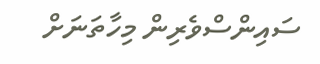ސައިންސްވެރިން މިހާތަނަށް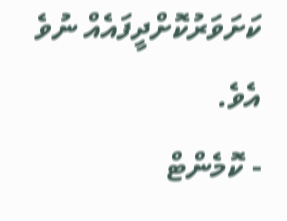ކަށަވަރުކޮށްދީފައެއް ނުވެ އެވެ.
- ކޮމެންޓް